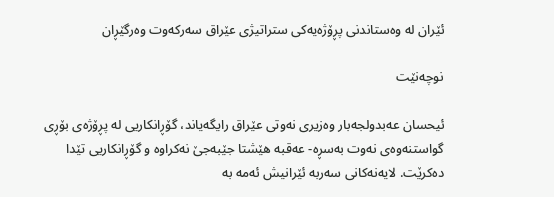ئێران له‌ وه‌ستاندنى پڕۆژه‌یه‌كى ستراتیژى عێراق سه‌ركه‌وت وەرگێڕان

نوچه‌نێت

ئیحسان عه‌بدولجه‌بار وه‌زیرى نه‌وتى عێراق رایگه‌یاند، گۆڕانكاریى له‌ پڕۆژه‌ى بۆڕى گواستنه‌وه‌ى نه‌وت به‌سڕه‌- عه‌قبه‌ هێشتا جێبه‌جێ نه‌كراوه‌ و گۆڕانكاریى تێدا ده‌كرێت. لایه‌نه‌كانى سه‌ربه‌ ئێرانیش ئه‌مه‌ به‌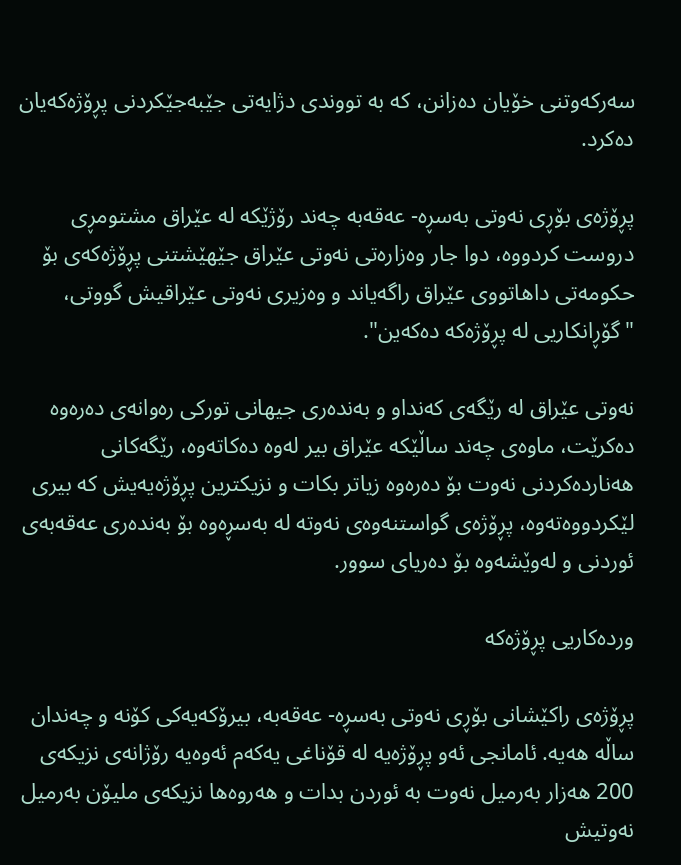سه‌ركه‌وتنى خۆیان ده‌زانن، كه‌ به‌ تووندى دژایه‌تى جێبه‌جێكردنى پڕۆژه‌كه‌یان ده‌كرد.

پڕۆژه‌ى بۆڕى نه‌وتى به‌سڕه‌- عه‌قه‌به‌ چه‌ند رۆژێكه‌ له‌ عێراق مشتومڕى دروست كردووه‌، دوا جار وه‌زاره‌تى نه‌وتى عێراق جێهێشتنى پڕۆژه‌كه‌ى بۆ حكومه‌تى داهاتووى عێراق راگه‌یاند و وه‌زیرى نه‌وتى عێراقیش گووتى، "گۆڕانكاریى له‌ پڕۆژه‌كه‌ ده‌كه‌ین".

نه‌وتى عێراق له‌ رێگه‌ى كه‌نداو و به‌نده‌رى جیهانى توركى ره‌وانه‌ى ده‌ره‌وه‌ ده‌كرێت، ماوه‌ى چه‌ند ساڵێكه‌ عێراق بیر له‌وه‌ ده‌كاته‌وه‌، رێگه‌كانى هه‌نارده‌كردنى نه‌وت بۆ ده‌ره‌وه‌ زیاتر بكات و نزیكترین پڕۆژه‌یه‌یش كه‌ بیرى لێكردووه‌ته‌وه‌، پڕۆژه‌ى گواستنه‌وه‌ى نه‌وته‌ له‌ به‌سڕه‌وه‌ بۆ به‌نده‌رى عه‌قه‌به‌ى ئوردنى و له‌وێشه‌وه‌ بۆ ده‌ریاى سوور.

ورده‌كاریى پڕۆژه‌كه‌

پڕۆژه‌ى راكێشانى بۆڕى نه‌وتى به‌سڕه‌- عه‌قه‌به‌، بیرۆكه‌یه‌كى كۆنه‌ و چه‌ندان ساڵه‌ هه‌یه‌. ئامانجى ئه‌و پڕۆژه‌یه‌ له‌ قۆناغى یه‌كه‌م ئه‌وه‌یه‌ رۆژانه‌ى نزیكه‌ى 200 هه‌زار به‌رمیل نه‌وت به‌ ئوردن بدات و هه‌روه‌ها نزیكه‌ى ملیۆن به‌رمیل نه‌وتیش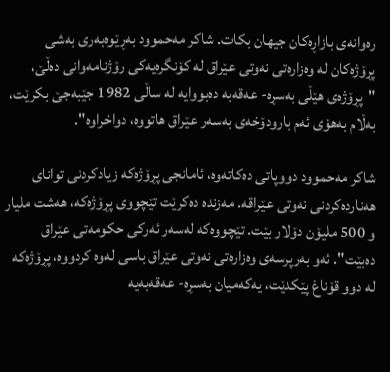ره‌وانه‌ى بازاڕه‌كان جیهان بكات. شاكر مه‌حموود به‌ڕێوه‌به‌رى به‌شى پڕۆژه‌كان له‌ وه‌زاره‌تى نه‌وتى عێراق له‌ كۆنگره‌یه‌كى رۆژنامه‌وانى ده‌ڵێ، "پڕۆژه‌ى هێڵى به‌سڕه‌- عه‌قه‌به‌ ده‌بووایه‌ له‌ ساڵى 1982 جێبه‌جێ بكرێت، به‌ڵام به‌هۆى ئه‌م بارودۆخه‌ى به‌سه‌ر عێراق هاتووه‌، دواخراوه‌".

شاكر مه‌حموود دووپاتى ده‌كاته‌وه‌، ئامانجى پڕۆژه‌كه‌ زیادكردنى تواناى هه‌نارده‌كردنى نه‌وتى عێراقه‌. مه‌زنده‌ ده‌كرێت تێچووى پڕۆژه‌كه‌، هه‌شت ملیار و 500 ملیۆن دۆلار بێت. تێچووه‌كه‌ له‌سه‌ر ئه‌ركى حكومه‌تى عێراق ده‌بێت". ئه‌و به‌رپرسه‌ى وه‌زاره‌تى نه‌وتى عێراق باسى له‌وه‌ كردووه‌، پڕۆژه‌كه‌ له‌ دوو قۆناغ پێكدێت، یه‌كه‌میان به‌سڕه‌- عه‌قه‌به‌یه‌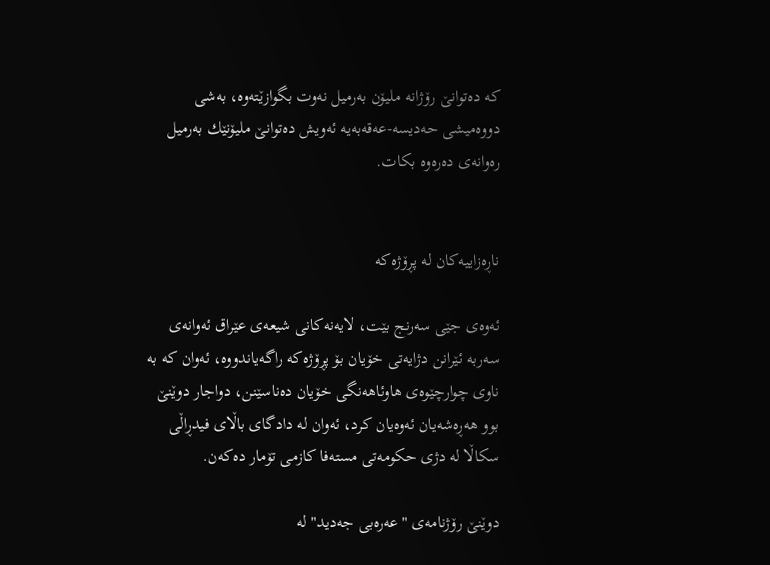كه‌ ده‌توانێ رۆژانه‌ ملیۆن به‌رمیل نه‌وت بگوازێته‌وه‌، به‌شى دووه‌میشى حه‌دیسه‌-عه‌قه‌به‌یه‌ ئه‌ویش ده‌توانێ ملیۆنێك به‌رمیل ره‌وانه‌ى ده‌ره‌وه‌ بكات.


ناڕه‌زاییه‌كان له‌ پڕۆژه‌كه‌

ئه‌وه‌ى جێى سه‌رنج بێت، لایه‌نه‌كانى شیعه‌ى عێراق ئه‌وانه‌ى سه‌ربه‌ ئێرانن دژایه‌تى خۆیان بۆ پڕۆژه‌كه‌ راگه‌یاندووه‌، ئه‌وان كه‌ به‌ ناوى چوارچێوه‌ى هاوئاهه‌نگى خۆیان ده‌ناسێنن، دواجار دوێنێ بوو هه‌ڕه‌شه‌یان ئه‌وه‌یان كرد، ئه‌وان له‌ دادگاى باڵاى فیدڕاڵى سكاڵا له‌ دژى حكومه‌تى مسته‌فا كازمى تۆمار ده‌كه‌ن.

دوێنێ رۆژنامه‌ى "عه‌ره‌بى جه‌دید" له‌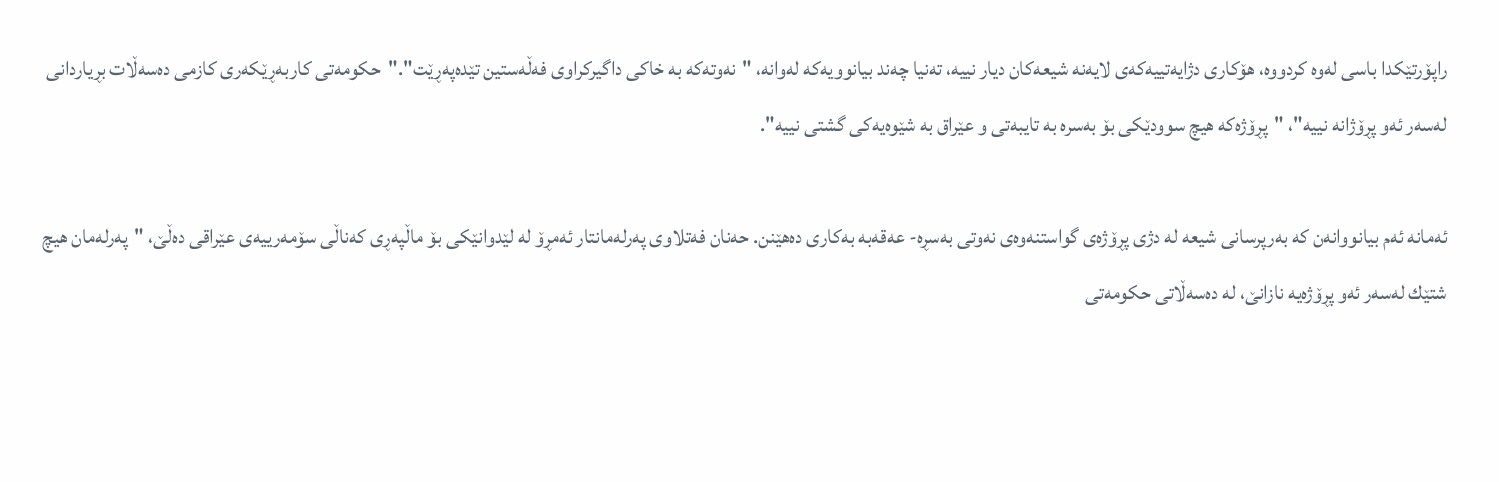راپۆرتێكدا باسى له‌وه‌ كردووه‌، هۆكارى دژایه‌تییه‌كه‌ى لایه‌نه‌ شیعه‌كان دیار نییه‌، ته‌نیا چه‌ند بیانوویه‌كه‌ له‌وانه‌، "نه‌وته‌كه‌ به‌ خاكى داگیركراوى فه‌ڵه‌ستین تێده‌په‌ڕێت"."حكومه‌تى كاربه‌ڕێكه‌رى كازمى ده‌سه‌ڵات بڕیاردانى له‌سه‌ر ئه‌و پڕۆژانه‌ نییه‌"، "پڕۆژه‌كه‌ هیچ سوودێكى بۆ به‌سره‌ به‌ تایبه‌تى و عێراق به‌ شێوه‌یه‌كى گشتى نییه‌".

ئه‌مانه‌ ئه‌م بیانووانه‌ن كه‌ به‌رپرسانى شیعه‌ له‌ دژى پڕۆژه‌ى گواستنه‌وه‌ى نه‌وتى به‌سڕه‌- عه‌قه‌به‌ به‌كارى ده‌هێنن. حه‌نان فه‌تلاوى په‌رله‌مانتار ئه‌مڕۆ له‌ لێدوانێكى بۆ ماڵپه‌ڕى كه‌ناڵى سۆمه‌رییه‌ى عێراقى ده‌ڵێ، "په‌رله‌مان هیچ شتێك له‌سه‌ر ئه‌و پڕۆژه‌یه‌ نازانێ، له‌ ده‌سه‌ڵاتى حكومه‌تى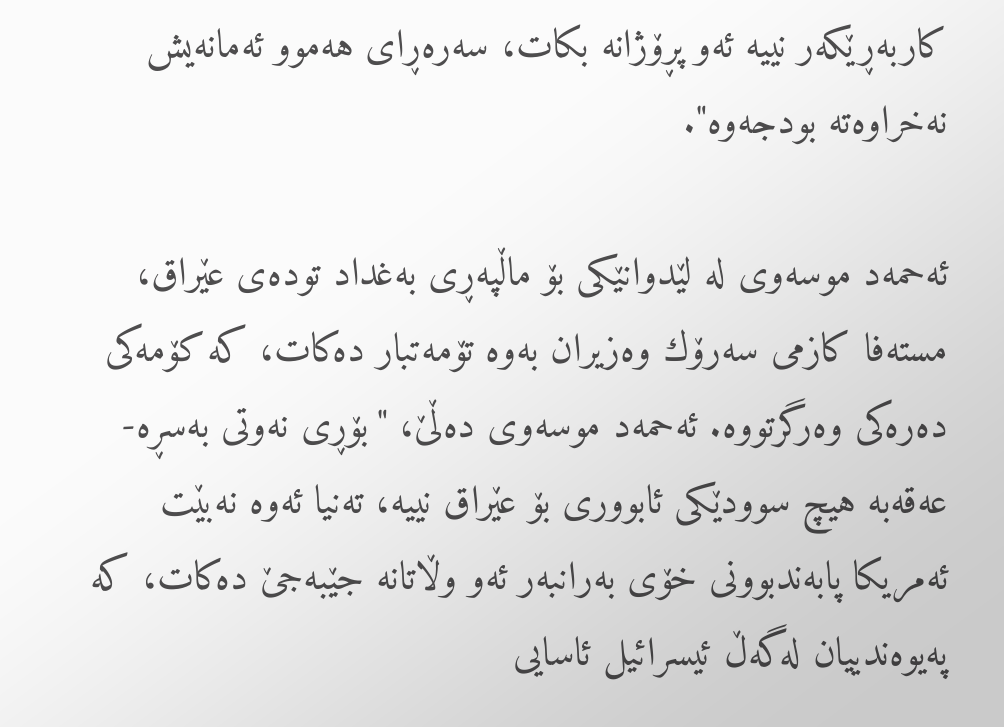كاربه‌ڕێكه‌ر نییه‌ ئه‌و پڕۆژانه‌ بكات، سه‌ره‌ڕاى هه‌موو ئه‌مانه‌یش نه‌خراوه‌ته‌ بودجه‌وه‌".

ئه‌حمه‌د موسه‌وى له‌ لێدوانێكى بۆ ماڵپه‌ڕى به‌غداد توده‌ى عێراق، مسته‌فا كازمى سه‌رۆك وه‌زیران به‌وه‌ تۆمه‌تبار ده‌كات، كه‌ كۆمه‌كى ده‌ره‌كى وه‌رگرتووه‌. ئه‌حمه‌د موسه‌وى ده‌ڵێ، "بۆڕى نه‌وتى به‌سڕه‌- عه‌قه‌به‌ هیچ سوودێكى ئابوورى بۆ عێراق نییه‌، ته‌نیا ئه‌وه‌ نه‌بێت ئه‌مریكا پابه‌ندبوونى خۆى به‌رانبه‌ر ئه‌و وڵاتانه‌ جێبه‌جێ ده‌كات، كه‌ په‌یوه‌ندییان له‌گه‌ڵ ئیسرائیل ئاسایى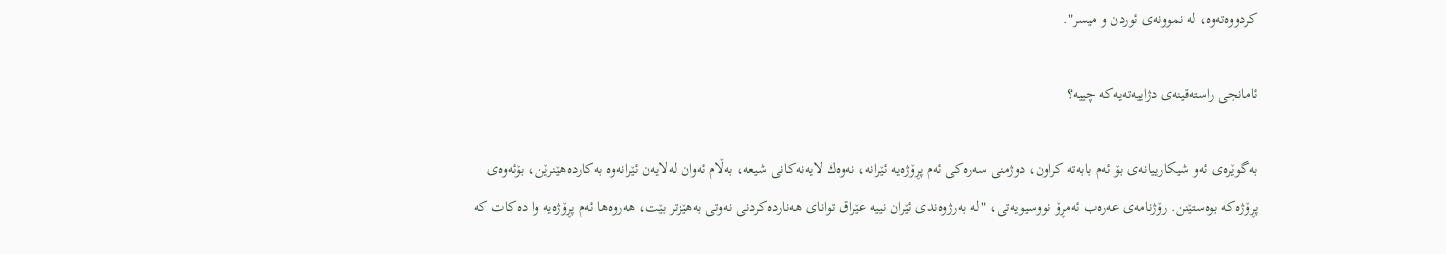كردووه‌ته‌وه‌، له‌ نموونه‌ى ئوردن و میسر".

ئامانجى راسته‌قینه‌ى دژاییه‌ته‌یه‌كه‌ چییه‌؟

به‌گوێره‌ى ئه‌و شیكارییانه‌ى بۆ ئه‌م بابه‌ته‌ كراون، دوژمنى سه‌ره‌كى ئه‌م پڕۆژه‌یه‌ ئێرانه‌، نه‌وه‌ك لایه‌نه‌كانى شیعه‌، به‌ڵام ئه‌وان له‌لایه‌ن ئێرانه‌وه‌ به‌كارده‌هێنرێن، بۆئه‌وه‌ى پڕۆژه‌كه‌ بوه‌ستێنن. رۆژنامه‌ى عه‌ره‌ب ئه‌مڕۆ نووسیویه‌تى، "له‌ به‌رژوه‌ندى ئێران نییه‌ عێراق تواناى هه‌نارده‌كردنى نه‌وتى به‌هێزتر بێت، هه‌روه‌ها ئه‌م پڕۆژه‌یه‌ وا ده‌كات كه‌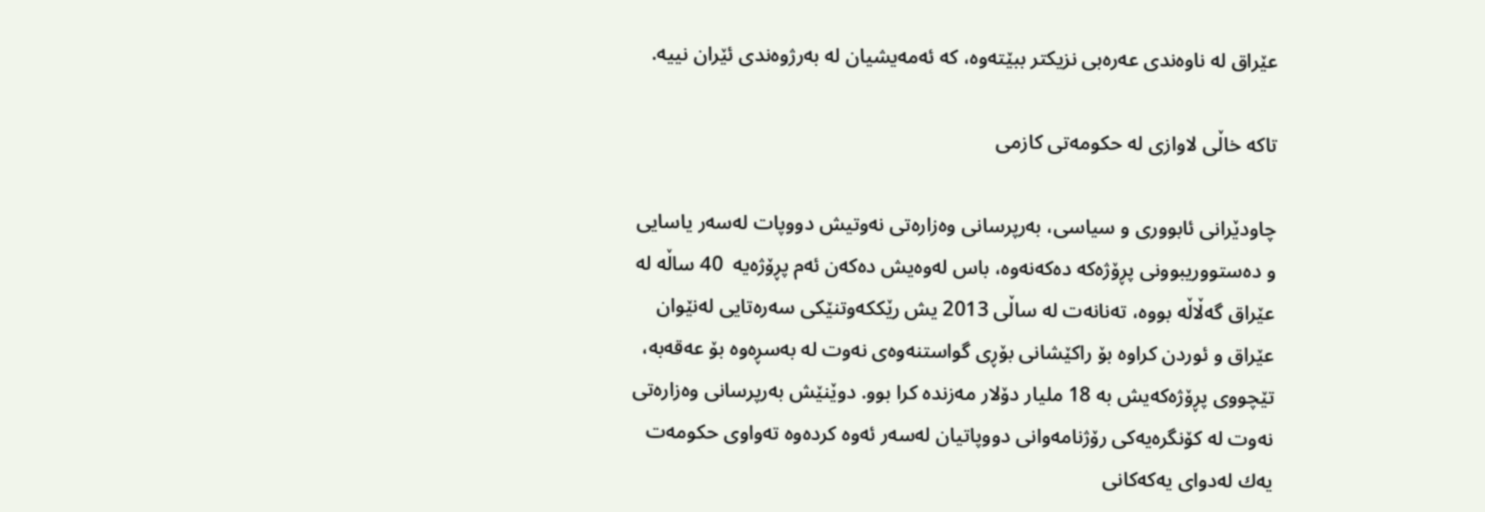عێراق له‌ ناوه‌ندى عه‌ره‌بى نزیكتر ببێته‌وه‌، كه‌ ئه‌مه‌یشیان له‌ به‌رژوه‌ندى ئێران نییه‌.

تاكه‌ خاڵى لاوازى له‌ حكومه‌تى كازمى

چاودێرانى ئابوورى و سیاسى، به‌رپرسانى وه‌زاره‌تى نه‌وتیش دووپات له‌سه‌ر یاسایى و ده‌ستووریبوونى پڕۆژه‌كه‌ ده‌كه‌نه‌وه‌، باس له‌وه‌یش ده‌كه‌ن ئه‌م پڕۆژه‌یه‌  40 ساڵه‌ له‌ عێراق گه‌ڵاڵه‌ بووه‌، ته‌نانه‌ت له‌ ساڵى 2013 یش رێككه‌وتنێكى سه‌ره‌تایى له‌نێوان عێراق و ئوردن كراوه‌ بۆ راكێشانى بۆڕى گواستنه‌وه‌ى نه‌وت له‌ به‌سڕه‌وه‌ بۆ عه‌قه‌به‌، تێچووى پڕۆژه‌كه‌یش به‌ 18 ملیار دۆلار مه‌زنده‌ كرا بوو. دوێنێش به‌رپرسانى وه‌زاره‌تى نه‌وت له‌ كۆنگره‌یه‌كى رۆژنامه‌وانى دووپاتیان له‌سه‌ر ئه‌وه‌ كرده‌وه‌ ته‌واوى حكومه‌ت یه‌ك له‌دواى یه‌كه‌كانى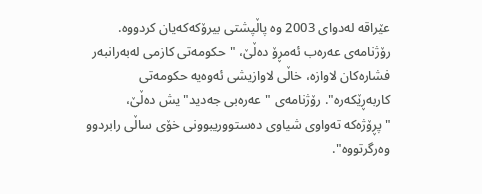عێراقه‌ له‌دواى 2003 وه‌ پاڵپشتى بیرۆكه‌كه‌یان كردووه‌. رۆژنامه‌ى عه‌ره‌ب ئه‌مڕۆ ده‌ڵێ، "حكومه‌تى كازمى له‌به‌رانبه‌ر فشاره‌كان لاوازه‌، خاڵى لاوازیشى ئه‌وه‌یه‌ حكومه‌تى كاربه‌ڕێكه‌ره‌". رۆژنامه‌ى "عه‌ره‌بى جه‌دید"یش ده‌ڵێ، "پڕۆژه‌كه‌ ته‌واوى شیاوى ده‌ستووریبوونى خۆى ساڵى رابردوو وه‌رگرتووه‌".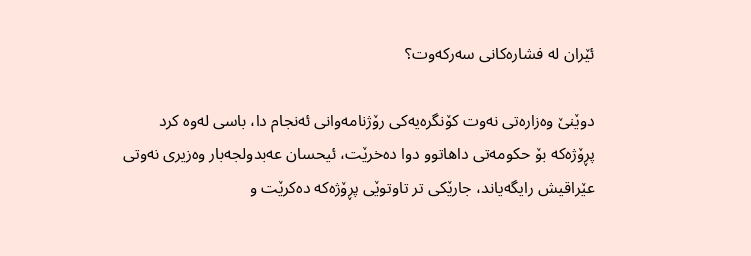ئێران له‌ فشاره‌كانى سه‌ركه‌وت؟

دوێنێ وه‌زاره‌تى نه‌وت كۆنگره‌یه‌كى رۆژنامه‌وانى ئه‌نجام دا، باسى له‌وه‌ كرد پڕۆژه‌كه‌ بۆ حكومه‌تى داهاتوو دوا ده‌خرێت، ئیحسان عه‌بدولجه‌بار وه‌زیرى نه‌وتی عێراقیش رایگه‌یاند، جارێكى تر تاوتوێى پڕۆژه‌كه‌ ده‌كرێت و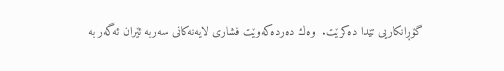گۆڕانكاریى تێدا ده‌كرێت.  وه‌ك ده‌رده‌كه‌وێت فشارى لایه‌نه‌كانى سه‌ربه‌ ئێران ئه‌گه‌ر به‌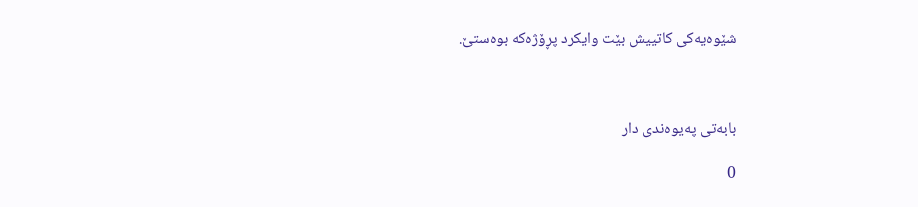شێوه‌یه‌كى كاتییش بێت وایكرد پڕۆژه‌كه‌ بوه‌ستێ.



بابەتی پەیوەندی دار

0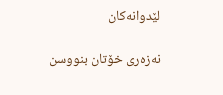لێدوانەکان

نەزەری خۆتان بنووسن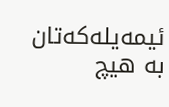ئیمەیلەکەتان بە هیچ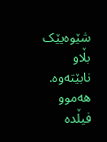شێوەیێک بڵاو نابێتەوە. هەموو فیڵدە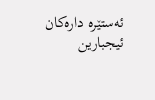ئەستێرە دارەکان ئیجبارین